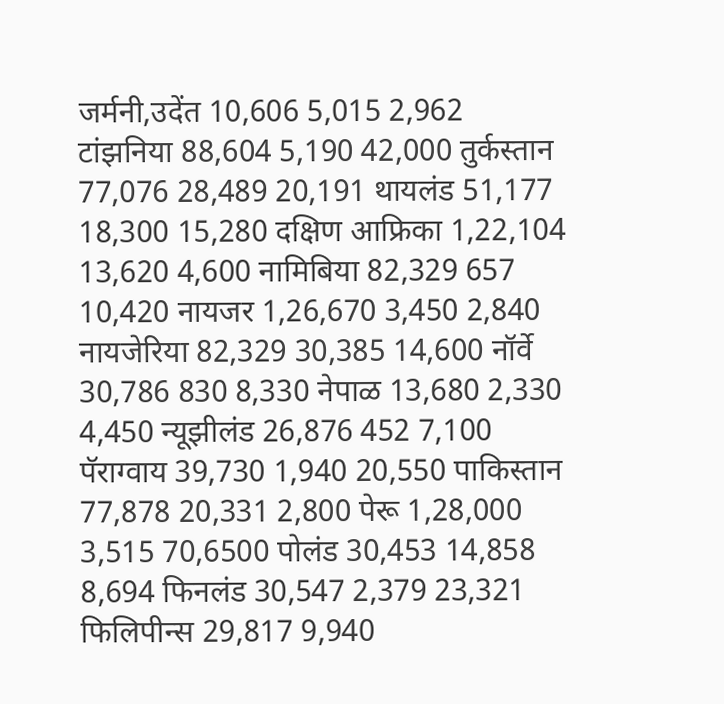जर्मनी,उदेंत 10,606 5,015 2,962
टांझनिया 88,604 5,190 42,000 तुर्कस्तान 77,076 28,489 20,191 थायलंड 51,177 18,300 15,280 दक्षिण आफ्रिका 1,22,104 13,620 4,600 नामिबिया 82,329 657 10,420 नायजर 1,26,670 3,450 2,840 नायजेरिया 82,329 30,385 14,600 नॉर्वे 30,786 830 8,330 नेपाळ 13,680 2,330 4,450 न्यूझीलंड 26,876 452 7,100 पॅराग्वाय 39,730 1,940 20,550 पाकिस्तान 77,878 20,331 2,800 पेरू 1,28,000 3,515 70,6500 पोलंड 30,453 14,858 8,694 फिनलंड 30,547 2,379 23,321 फिलिपीन्स 29,817 9,940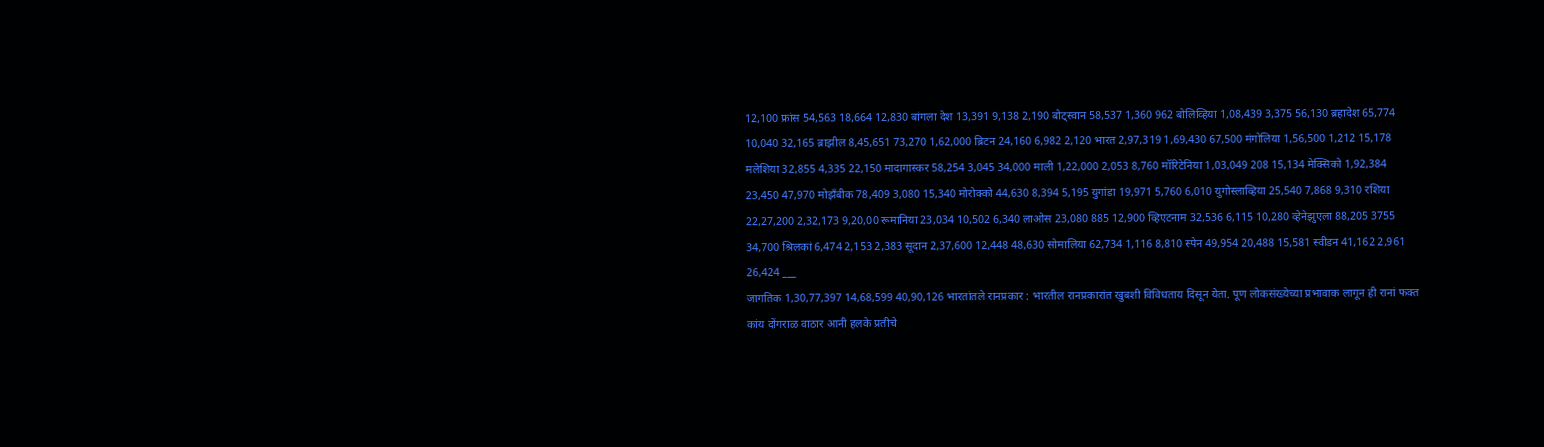12,100 फ्रांस 54,563 18,664 12,830 बांगला देश 13,391 9,138 2,190 बोट्स्वान 58,537 1,360 962 बोलिव्हिया 1,08,439 3,375 56,130 ब्रहादेश 65,774 10,040 32,165 ब्राझील 8,45,651 73,270 1,62,000 ब्रिटन 24,160 6,982 2,120 भारत 2,97,319 1,69,430 67,500 मंगोलिया 1,56,500 1,212 15,178 मलेशिया 32,855 4,335 22,150 मादागास्कर 58,254 3,045 34,000 माली 1,22,000 2,053 8,760 मॉरिटेनिया 1,03,049 208 15,134 मेक्सिको 1,92,384 23,450 47,970 मोझँबीक 78,409 3,080 15,340 मोरोक्को 44,630 8,394 5,195 युगांडा 19,971 5,760 6,010 युगोस्लाव्हिया 25,540 7,868 9,310 रशिया 22,27,200 2,32,173 9,20,00 रूमानिया 23,034 10,502 6,340 लाओस 23,080 885 12,900 व्हिएटनाम 32,536 6,115 10,280 व्हेनेझुएला 88,205 3755 34,700 श्रिलकां 6,474 2,153 2,383 सूदान 2,37,600 12,448 48,630 सोमालिया 62,734 1,116 8,810 स्पेन 49,954 20,488 15,581 स्वीडन 41,162 2,961 26,424 ___
जागतिक 1,30,77,397 14,68,599 40,90,126 भारतांतले रानप्रकार : भारतील रानप्रकारांत खुबशी विविधताय दिसून येता. पूण लोकसंख्येच्या प्रभावाक लागून ही रानां फक्त कांय दोंगराळ वाठार आनी हलके प्रतीचे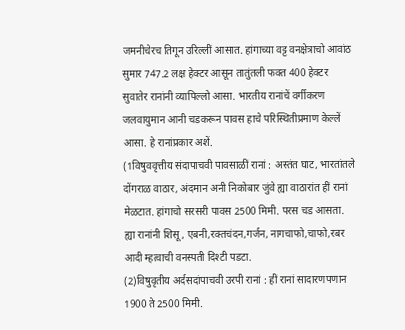जमनीचेरच तिगून उरिल्लीं आसात. हांगाच्या वट्ट वनक्षेत्राचो आवांठ सुमार 747.2 लक्ष हेक्टर आसून तातुंतली फक्त 400 हेक्टर सुवातेर रानांनी व्यापिल्लो आसा. भारतीय रानांचें वर्गीकरण जलवायुमान आनी चडकरून पावस हाचे परिस्थितीप्रमाण केल्लें आसा. हे रानांप्रकार अशें.
(1विषुववृत्तीय संदापाचवी पावसाळीं रानां : अस्तंत घाट, भारतांतले दोंगराळ वाठार, अंदमान अनी निकोबार जुंवे ह्या वाठारांत हीं रानां मेळटात. हांगाचो सरसरी पावस 2500 मिमी. परस चड आसता. ह्या रानांनी शिसू, एबनी,रक्तचंदन,गर्जन, नागचाफो,चाफो,रबर आदी म्हत्वाची वनस्पती दिश्टी पडटा.
(2)विषुवृतीय अर्दसदांपाचवी उरपी रानां : हीं रानां सादारणपणान 1900 ते 2500 मिमी.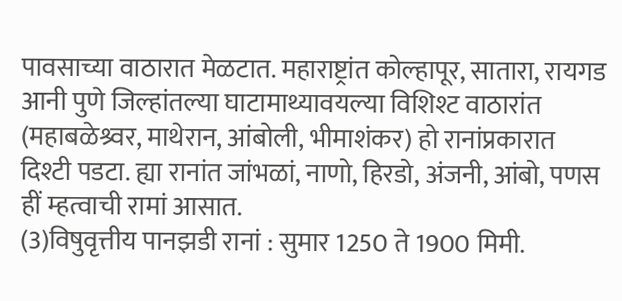पावसाच्या वाठारात मेळटात. महाराष्ट्रांत कोल्हापूर, सातारा, रायगड आनी पुणे जिल्हांतल्या घाटामाथ्यावयल्या विशिश्ट वाठारांत (महाबळेश्र्वर, माथेरान, आंबोली, भीमाशंकर) हो रानांप्रकारात दिश्टी पडटा. ह्या रानांत जांभळां, नाणो, हिरडो, अंजनी, आंबो, पणस हीं म्हत्वाची रामां आसात.
(3)विषुवृत्तीय पानझडी रानां : सुमार 1250 ते 1900 मिमी.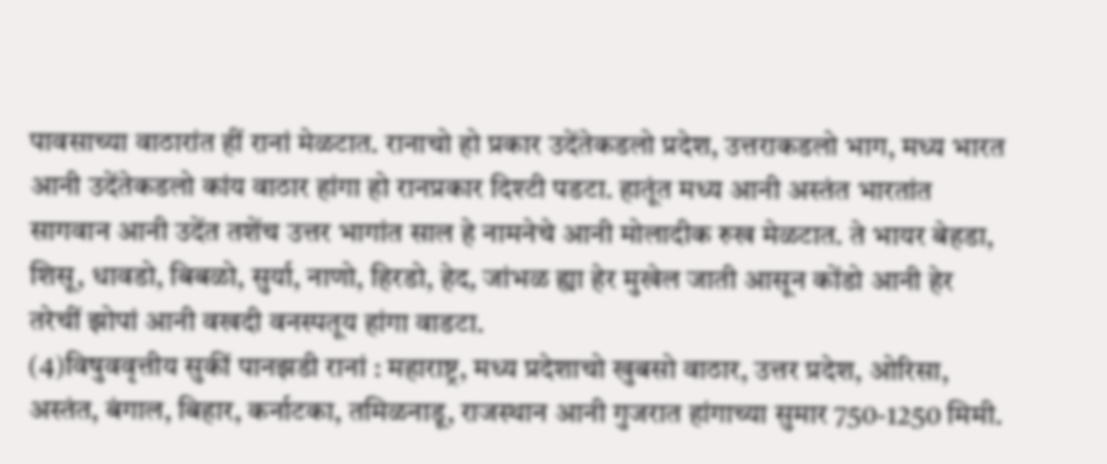पावसाच्या वाठारांत हीं रानां मेळटात. रानाचो हो प्रकार उदेंतेकडलो प्रदेश, उत्तराकडलो भाग, मध्य भारत आनी उदेंतेकडलो कांय वाठार हांगा हो रानप्रकार दिश्टी पडटा. हातूंत मध्य आनी अस्तंत भारतांत सागवान आनी उदेंत तशेंच उत्तर भागांत साल हे नामनेचे आनी मोलादीक रुख मेळटात. ते भायर बेहडा, शिसू, धावडो, बिबळो, सुर्या, नाणो, हिरडो, हेद, जांभळ ह्या हेर मुखेल जाती आसून कोंडो आनी हेर तरेचीं झोपां आनी वखदी वनस्पतूय हांगा वाडटा.
(4)विषुववृत्तीय सुकीं पानझडी रानां : महाराष्ट्र, मध्य प्रदेशाचो खुबसो वाठार, उत्तर प्रदेश, ओरिसा, अस्तंत, बंगाल, बिहार, कर्नाटका, तमिळनाडू, राजस्थान आनी गुजरात हांगाच्या सुमार 750-1250 मिमी.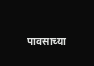पावसाच्या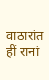वाठारांत हीं रानां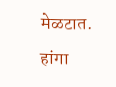मेळटात. हांगा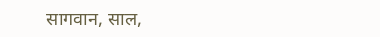सागवान, साल,